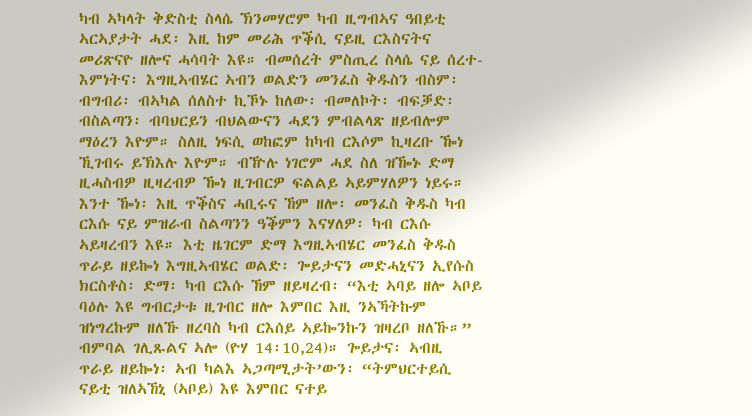ካብ ኣካላት ቅድስቲ ስላሴ ኽንመሃሮም ካብ ዚግብኣና ዓበይቲ ኣርኣያታት ሓደ፡ እዚ ከም መሪሕ ጥቕሲ ናይዚ ርእስናትና መሪጽናዮ ዘሎና ሓሳባት እዩ። ብመሰረት ምስጢረ ስላሴ ናይ ሰረተ-እምነትና፡ እግዚኣብሄር ኣብን ወልድን መንፈስ ቅዱስን ብስም፡ ብግብሪ፡ ብኣካል ሰለስተ ኪኾኑ ከለው፡ ብመለኮት፡ ብፍቓድ፡ ብስልጣን፡ ብባህርይን ብህልውናን ሓደን ምብልላጽ ዘይብሎም ማዕረን እዮም። ስለዚ ነፍሲ ወከፎም ከካብ ርእሶም ኪዛረቡ ዀነ ኺገብሩ ይኽእሉ እዮም። ብዅሉ ነገሮም ሓደ ስለ ዝዀኑ ድማ ዚሓስብዎ ዚዛረብዎ ዀነ ዚገብርዎ ፍልልይ ኣይምሃለዎን ነይሩ።
እንተ ዀነ፡ እዚ ጥቕስና ሓቢሩና ኸም ዘሎ፡ መንፈስ ቅዱስ ካብ ርእሱ ናይ ምዝራብ ስልጣንን ዓቕምን እናሃለዎ፡ ካብ ርእሱ ኣይዛረብን እዩ። እቲ ዜገርም ድማ እግዚኣብሄር መንፈስ ቅዱስ ጥራይ ዘይኰነ እግዚኣብሄር ወልድ፡ ጐይታናን መድሓኒናን ኢየሱስ ክርስቶስ፡ ድማ፡ ካብ ርእሱ ኸም ዘይዛረብ፡ “እቲ ኣባይ ዘሎ ኣቦይ ባዕሉ እዩ ግብርታቱ ዚገብር ዘሎ እምበር እዚ ንኣኻትኩም ዝነግረኩም ዘለኹ ዘረባስ ካብ ርእሰይ ኣይኰንኩን ዝዛረቦ ዘለኹ።” ብምባል ገሊጹልና ኣሎ (ዮሃ 14፡10,24)። ጐይታና፡ ኣብዚ ጥራይ ዘይኰነ፡ ኣብ ካልእ ኣጋጣሚታት’ውን፡ “ትምህርተይሲ ናይቲ ዝለኣኸኒ (ኣቦይ) እዩ እምበር ናተይ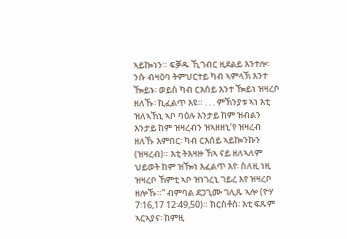ኣይኰነን። ፍቓዱ ኺገብር ዚደልይ እንተሎ፡ ንሱ ብዛዕባ ትምህርተይ ካብ ኣምላኽ እንተ ዀይኑ፡ ወይስ ካብ ርእሰይ እንተ ዀይነ ዝዛረቦ ዘለኹ፡ ኪፈልጥ እዩ። . . . ምኽንያቱ ኣነ እቲ ዝለኣኸኒ ኣቦ ባዕሉ እንታይ ከም ዝብልን እንታይ ከም ዝዛረብን ዝኣዘዘኒ’የ ዝዛረብ ዘለኹ እምበር፡ ካብ ርእሰይ ኣይኰንኩን (ዝዛረብ)። እቲ ትእዛዙ ኸኣ ናይ ዘለኣለም ህይወት ከም ዝዀነ እፈልጥ እየ፡ ስለዚ ነዚ ዝዛረቦ ኸምቲ ኣቦ ዝነገረኒ ገይረ እየ ዝዛረቦ ዘሎኹ።” ብምባል ደጋጊሙ ገሊጹ ኣሎ (ዮሃ 7፡16,17 12፡49,50)። ክርስቶስ፡ እቲ ፍጹም ኣርኣያና፡ ከምዚ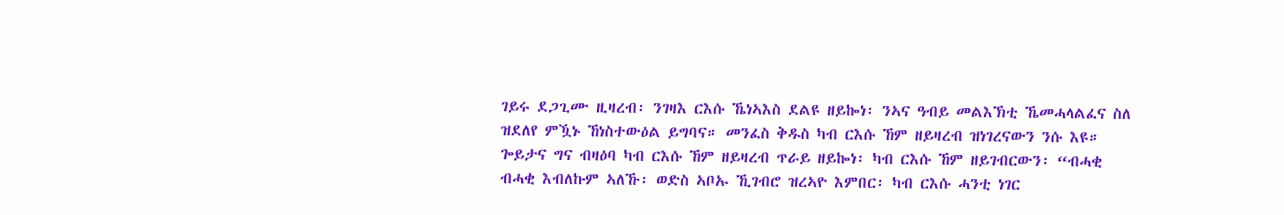ገይሩ ደጋጊሙ ዚዛረብ፡ ንገዛእ ርእሱ ኼነኣእስ ደልዩ ዘይኰነ፡ ንኣና ዓብይ መልእኽቲ ኼመሓላልፈና ስለ ዝደለየ ምዃኑ ኸነስተውዕል ይግባና። መንፈስ ቅዱስ ካብ ርእሱ ኸም ዘይዛረብ ዝነገረናውን ንሱ እዩ። ጐይታና ግና ብዛዕባ ካብ ርእሱ ኸም ዘይዛረብ ጥራይ ዘይኰነ፡ ካብ ርእሱ ኸም ዘይገብርውን፡ “ብሓቂ ብሓቂ እብለኩም ኣለኹ፡ ወድስ ኣቦኡ ኺገብሮ ዝረኣዮ እምበር፡ ካብ ርእሱ ሓንቲ ነገር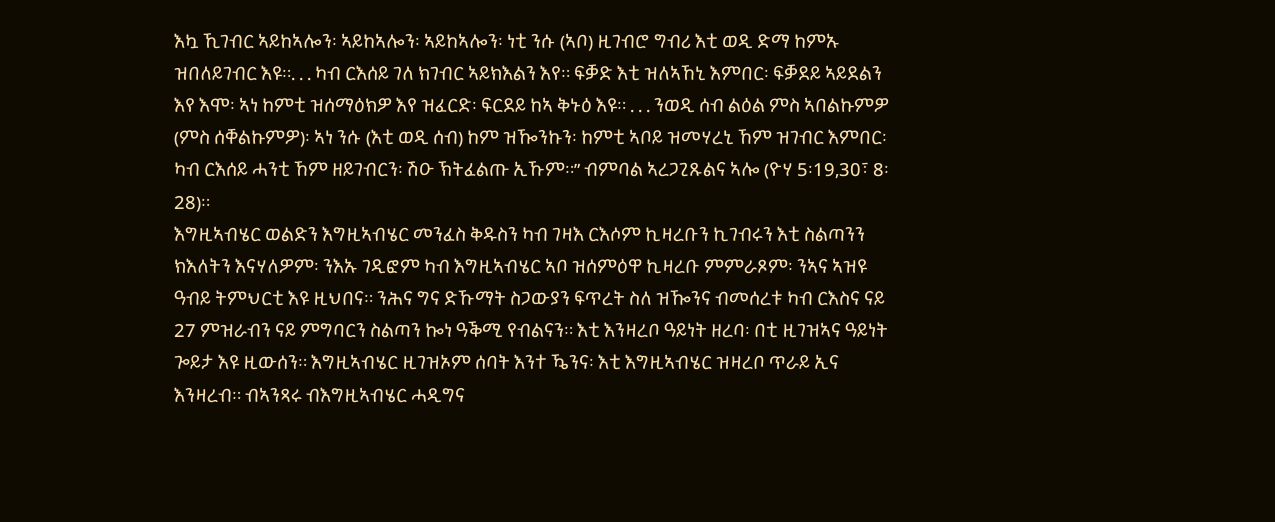እኳ ኺገብር ኣይከኣሎን፡ ኣይከኣሎን፡ ኣይከኣሎን፡ ነቲ ንሱ (ኣቦ) ዚገብሮ ግብሪ እቲ ወዲ ድማ ከምኡ ዝበለይገብር እዩ።. . . ካብ ርእሰይ ገለ ክገብር ኣይክእልን እየ። ፍቓድ እቲ ዝለኣኸኒ እምበር፡ ፍቓደይ ኣይደልን እየ እሞ፡ ኣነ ከምቲ ዝሰማዕክዎ እየ ዝፈርድ፡ ፍርደይ ከኣ ቅኑዕ እዩ። . . . ንወዲ ሰብ ልዕል ምስ ኣበልኩምዎ (ምስ ሰቐልኩምዎ)፡ ኣነ ንሱ (እቲ ወዲ ሰብ) ከም ዝዀንኩን፡ ከምቲ ኣቦይ ዝመሃረኒ ኸም ዝገብር እምበር፡ ካብ ርእሰይ ሓንቲ ኸም ዘይገብርን፡ ሽዑ ኽትፈልጡ ኢኹም።” ብምባል ኣረጋጊጹልና ኣሎ (ዮሃ 5፡19,30፣ 8፡28)።
እግዚኣብሄር ወልድን እግዚኣብሄር መንፈስ ቅዱስን ካብ ገዛእ ርእሶም ኪዛረቡን ኪገብሩን እቲ ስልጣንን ክእለትን እናሃለዎም፡ ንእኡ ገዲፎም ካብ እግዚኣብሄር ኣቦ ዝሰምዕዋ ኪዛረቡ ምምራጾም፡ ንኣና ኣዝዩ ዓብይ ትምህርቲ እዩ ዚህበና። ንሕና ግና ድኹማት ስጋውያን ፍጥረት ስለ ዝዀንና ብመሰረቱ ካብ ርእስና ናይ 27 ምዝራብን ናይ ምግባርን ስልጣን ኰነ ዓቕሚ የብልናን። እቲ እንዛረቦ ዓይነት ዘረባ፡ በቲ ዚገዝኣና ዓይነት ጐይታ እዩ ዚውሰን። እግዚኣብሄር ዚገዝኦም ሰባት እንተ ዄንና፡ እቲ እግዚኣብሄር ዝዛረቦ ጥራይ ኢና እንዛረብ። ብኣንጻሩ ብእግዚኣብሄር ሓዲግና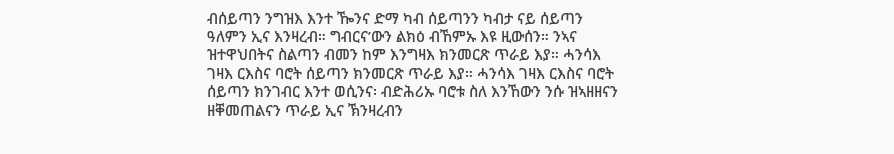ብሰይጣን ንግዝእ እንተ ዀንና ድማ ካብ ሰይጣንን ካብታ ናይ ሰይጣን ዓለምን ኢና እንዛረብ። ግብርና’ውን ልክዕ ብኸምኡ እዩ ዚውሰን። ንኣና ዝተዋህበትና ስልጣን ብመን ከም እንግዛእ ክንመርጽ ጥራይ እያ። ሓንሳእ ገዛእ ርእስና ባሮት ሰይጣን ክንመርጽ ጥራይ እያ። ሓንሳእ ገዛእ ርእስና ባሮት ሰይጣን ክንገብር እንተ ወሲንና፡ ብድሕሪኡ ባሮቱ ስለ እንኸውን ንሱ ዝኣዘዘናን ዘቐመጠልናን ጥራይ ኢና ኽንዛረብን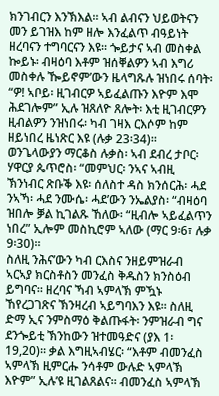ክንገብርን እንኽእል። ኣብ ልብናን ህይወትናን መን ይገዝእ ከም ዘሎ እንፈልጥ ብዓይነት ዘረባናን ተግባርናን እዩ። ጐይታና ኣብ መስቀል ኰይኑ፡ ብዛዕባ እቶም ዝሰቐልዎን ኣብ እግሪ መስቀሉ ዀይኖም’ውን ዜላግጹሉ ዝነበሩ ሰባት፡ “ዎ! ኣቦይ፡ ዚገብርዎ ኣይፈልጡን እዮም እሞ ሕደገሎም” ኢሉ ዝጸለዮ ጸሎት፡ እቲ ዚገብርዎን ዚብልዎን ንዝነበሩ፡ ካብ ገዛእ ርእሶም ከም ዘይነበረ ዜነጽር እዩ (ሉቃ 23፡34)። ወንጌላውያን ማርቆስ ሉቃስ፡ ኣብ ደብረ ታቦር፡ ሃዋርያ ጴጥሮስ፡ “መምህር፡ ንኣና ኣብዚ ኽንነብር ጽቡቕ እዩ፡ ሰለስተ ዳስ ክንሰርሕ፡ ሓደ ንኣኻ፡ ሓደ ንሙሴ፡ ሓደ’ውን ንኤልያስ፡ “ብዛዕባ ዝበሎ ቓል ኪገልጹ ኸለው፡ “ዚብሎ ኣይፈልጥን ነበረ” ኢሎም መስኪሮም ኣለው (ማር 9፡6፣ ሉቃ 9፡30)።
ስለዚ ንሕና’ውን ካብ ርእስና ንዘይምዝራብ ኣርኣያ ክርስቶስን መንፈስ ቅዱስን ክንስዕብ ይግባና። ዘረባና ኻብ ኣምላኽ ምዃኑ ኸየረጋገጽና ኽንዛረብ ኣይግባእን እዩ። ስለዚ ድማ ኢና ንምስማዕ ቅልጡፋት፡ ንምዝራብ ግና ደንጐይቲ ኽንከውን ዝተመዓድና (ያእ 1፡19,20)። ቃል እግዚኣብሄር፡ “እቶም ብመንፈስ ኣምላኽ ዚምርሑ ንሳቶም ውሉድ ኣምላኽ እዮም” ኢሉ’ዩ ዚገልጸልና። ብመንፈስ ኣምላኽ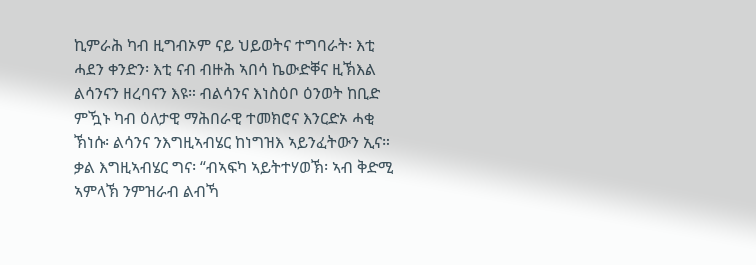ኪምራሕ ካብ ዚግብኦም ናይ ህይወትና ተግባራት፡ እቲ ሓደን ቀንድን፡ እቲ ናብ ብዙሕ ኣበሳ ኬውድቐና ዚኽእል ልሳንናን ዘረባናን እዩ። ብልሳንና እነስዕቦ ዕንወት ከቢድ ምዃኑ ካብ ዕለታዊ ማሕበራዊ ተመክሮና እንርድኦ ሓቂ ኽነሱ፡ ልሳንና ንእግዚኣብሄር ከነግዝእ ኣይንፈትውን ኢና። ቃል እግዚኣብሄር ግና፡ “ብኣፍካ ኣይትተሃወኽ፡ ኣብ ቅድሚ ኣምላኽ ንምዝራብ ልብኻ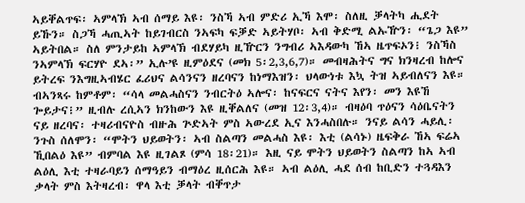ኣይቐልጥፍ፡ ኣምላኽ ኣብ ሰማይ እዩ፡ ንስኻ ኣብ ምድሪ ኢኻ እሞ፡ ስለዚ ቓላትካ ሒደት ይኹን። ስጋኻ ሓጢኣት ከይገብርስ ንኣፍካ ፍቓድ ኣይትሃቦ፡ ኣብ ቅድሚ ልኡዅን፡ “ጌጋ እዩ” ኣይትበል። ስለ ምንታይከ ኣምላኽ ብደሃይካ ዚዅርን ንግብሪ ኣእዳውካ ኸኣ ዜጥፍኦን፧ ንስኻስ ንኣምላኽ ፍርሃዮ ደኣ፡” ኢሉ’ዩ ዚምዕደና (መክ 5፡2,3,6,7)። መብዛሕትና ግና ክንዛረብ ከሎና ይትረፍ ንእግዚኣብሄር ፈሪህና ልሳንናን ዘረባናን ከነማእዝን፡ ህላውነቱ እኳ ትዝ ኣይብለናን እዩ። ብኣንጻሩ ከምቶም፡ “ሳላ መልሓስናን ንብርትዕ ኣሎና፡ ከናፍርና ናትና እየን፡ መን እዩኸ ጐይታና፧” ዚብሉ ረሲኣን ክንከውን እዩ ዚቐልለና (መዝ 12፡3,4)። ብዛዕባ ጥዕናን ሳዕቤናትን ናይ ዘረባና፡ ተዛሪብናዮስ ብዙሕ ጕድኣት ምስ ኣውረደ ኢና እንሓስበሉ። ንናይ ልሳን ሓይሊ፡ ንጉስ ሰለሞን፡ “ሞትን ህይወትን፡ ኣብ ስልጣን መልሓስ እዩ፡ እቲ (ልሳኑ) ዜፍቅራ ኸኣ ፍሬኣ ኺበልዕ እዩ” ብምባል እዩ ዚገልጾ (ምሳ 18፡21)። እዚ ናይ ሞትን ህይወትን ስልጣን ከኣ ኣብ ልዕሊ እቲ ተዛራባይን ሰማዓይን ብማዕረ ዚሰርሕ እዩ። ኣብ ልዕሊ ሓደ ሰብ ከቢድን ተጓዳእን ቃላት ምስ እትዛረብ፡ ዋላ እቲ ቓላት ብቐጥታ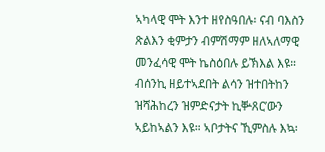ኣካላዊ ሞት እንተ ዘየስዓበሉ፡ ናብ ባእስን ጽልእን ቂምታን ብምሽማም ዘለኣለማዊ መንፈሳዊ ሞት ኬስዕበሉ ይኽእል እዩ። ብሰንኪ ዘይተኣደበት ልሳን ዝተበትከን ዝሻሕከረን ዝምድናታት ኪቝጸር’ውን ኣይከኣልን እዩ። ኣቦታትና ኺምስሉ እኳ፡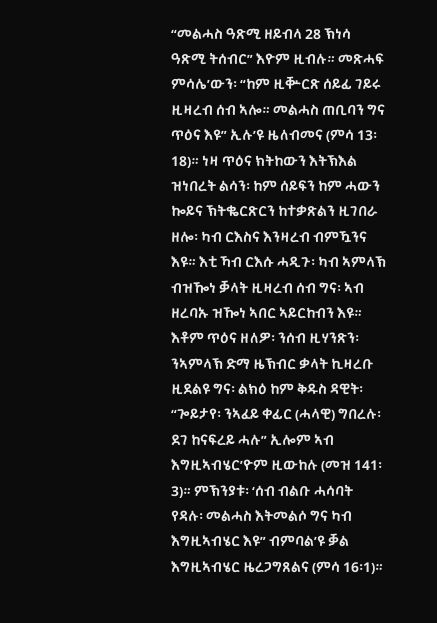“መልሓስ ዓጽሚ ዘይብላ 28 ኽነሳ ዓጽሚ ትሰብር” እዮም ዚብሉ። መጽሓፍ ምሳሌ’ውን፡ “ከም ዚቝርጽ ሰይፊ ገይሩ ዚዛረብ ሰብ ኣሎ። መልሓስ ጠቢባን ግና ጥዕና እዩ” ኢሉ’ዩ ዜለብመና (ምሳ 13፡18)። ነዛ ጥዕና ክትከውን እትኽእል ዝነበረት ልሳን፡ ከም ሰይፍን ከም ሓውን ኰይና ኽትቈርጽርን ከተቃጽልን ዚገበራ ዘሎ፡ ካብ ርእስና እንዛረብ ብምዃንና እዩ። እቲ ኻብ ርእሱ ሓዲጉ፡ ካብ ኣምላኽ ብዝዀነ ቓላት ዚዛረብ ሰብ ግና፡ ኣብ ዘረባኡ ዝዀነ ኣበር ኣይርከብን እዩ። እቶም ጥዕና ዘለዎ፡ ንሰብ ዚሃንጽን፡ ንኣምላኽ ድማ ዜኽብር ቃላት ኪዛረቡ ዚደልዩ ግና፡ ልክዕ ከም ቅዱስ ዳዊት፡ “ጐይታየ፡ ንኣፈይ ቀፊር (ሓላዊ) ግበረሉ፡ ደገ ከናፍረይ ሓሉ” ኢሎም ኣብ እግዚኣብሄር’ዮም ዚውከሉ (መዝ 141፡3)። ምኽንያቱ፡ ‘ሰብ ብልቡ ሓሳባት የዳሉ፡ መልሓስ እትመልሶ ግና ካብ እግዚኣብሄር እዩ” ብምባል’ዩ ቓል እግዚኣብሄር ዜረጋግጸልና (ምሳ 16፡1)።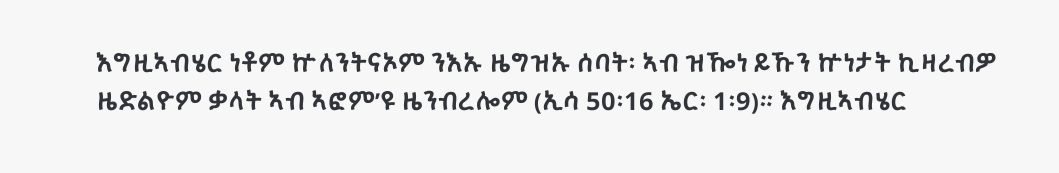እግዚኣብሄር ነቶም ኵለንትናኦም ንእኡ ዜግዝኡ ሰባት፡ ኣብ ዝዀነ ይኹን ኵነታት ኪዛረብዎ ዜድልዮም ቃላት ኣብ ኣፎም’ዩ ዜንብረሎም (ኢሳ 50፡16 ኤር፡ 1፡9)። እግዚኣብሄር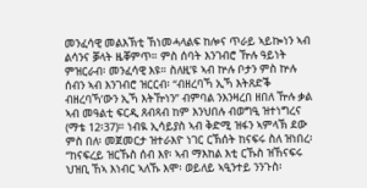መንፈሳዊ መልእኽቲ ኸነመሓላልፍ ከሎና ጥራይ ኣይኰነን ኣብ ልሳንና ቓላት ዜቐምጥ። ምስ ሰባት እንገብሮ ዅሉ ዓይነት ምዝርራብ፡ መንፈሳዊ እዩ። ስለዚ’ዩ ኣብ ኵሉ ቦታን ምስ ኵሉ ሰብን ኣብ እንገብሮ ዝርርብ፡ “ብዘረባኻ ኢኻ እትጸድቕ ብዘረባኻ’ውን ኢኻ እትዅነን” ብምባል ንእንዛረበ ዘበለ ዅሉ ቃል ኣብ መዓልቲ ፍርዲ ጸብጻብ ከም እንህበሉ ብወግዒ ዝተነግረና (ማቴ 12፡37)። ነብዪ ኢሳይያስ ኣብ ቅድሚ ዝፋን ኣምላኽ ደው ምስ በለ፡ መጀመርታ ዝተራእዮ ነገር ርኽሰት ከናፍሩ ስለ ዝነበረ፡ “ከናፍረይ ዝርኹስ ሰብ እየ፡ ኣብ ማእከል እቲ ርኹስ ዝኸናፍሩ ህዝቢ ኸኣ እነብር ኣለኹ እሞ፡ ወይለይ ኣዒንተይ ንንጉስ፡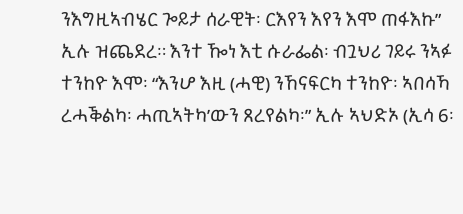ንእግዚኣብሄር ጐይታ ሰራዊት፡ ርእየን እየን እሞ ጠፋእኩ” ኢሉ ዝጨደረ። እንተ ዀነ እቲ ሱራፌል፡ ብጓህሪ ገይሩ ንኣፉ ተንከዮ እሞ፡ “እንሆ እዚ (ሓዊ) ንኸናፍርካ ተንከዮ፡ ኣበሳኻ ረሓቕልካ፡ ሓጢኣትካ’ውን ጸረየልካ፡” ኢሉ ኣህድኦ (ኢሳ 6፡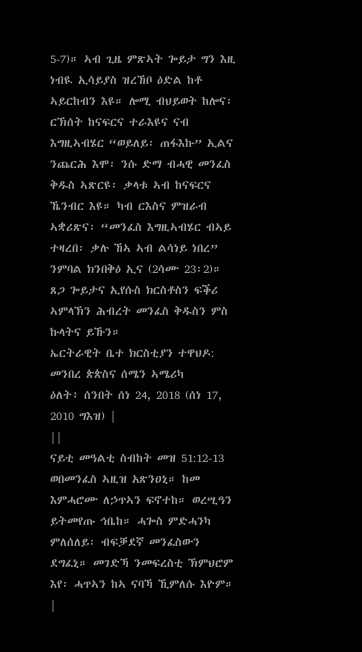5-7)። ኣብ ጊዜ ምጽኣት ጐይታ ግን እዚ ነብዪ ኢሳይያስ ዝረኸቦ ዕድል ከቶ ኣይርከብን እዩ። ሎሚ ብህይወት ከሎና፡ ርኽሰት ከናፍርና ተራእዩና ናብ እግዚኣብሄር “ወይለይ፡ ጠፋእኩ” ኢልና ንጨርሕ እሞ፡ ንሱ ድማ ብሓዊ መንፈስ ቅዱስ ኣጽርዩ፡ ቃላቱ ኣብ ከናፍርና ኼንብር እዩ። ካብ ርእስና ምዝራብ ኣቋሪጽና፡ “መንፈስ እግዚኣብሄር ብኣይ ተዛረበ፡ ቃሉ ኸኣ ኣብ ልሳነይ ነበረ” ንምባል ክንበቅዕ ኢና (2ሳሙ 23፡2)።
ጸጋ ጐይታና ኢየሱስ ክርስቶስን ፍቕሪ ኣምላኽን ሕብረት መንፈስ ቅዱስን ምስ ኩላትና ይኹን።
ኤርትራዊት ቤተ ክርስቲያን ተዋህዶ: መንበረ ጵጵስና ሰሜን ኣሜሪካ
ዕለት፥ ሰንበት ሰነ 24, 2018 (ሰነ 17, 2010 ግእዝ) |
||
ናይቲ መዓልቲ ስብከት መዝ 51:12-13 ወበመንፈስ ኣዚዝ አጽንዐኒ። ከመ እምሓሮሙ ለኃጥኣን ፍኖተከ። ወረሢዓን ይትመየጡ ኅቤከ። ሓጐስ ምድሓንካ ምለሰለይ፡ ብፍቓደኛ መንፈስውን ደግፈኒ። መገድኻ ንመፍረስቲ ኽምህሮም እየ፡ ሓጥኣን ከኣ ናባኻ ኺምለሱ እዮም። |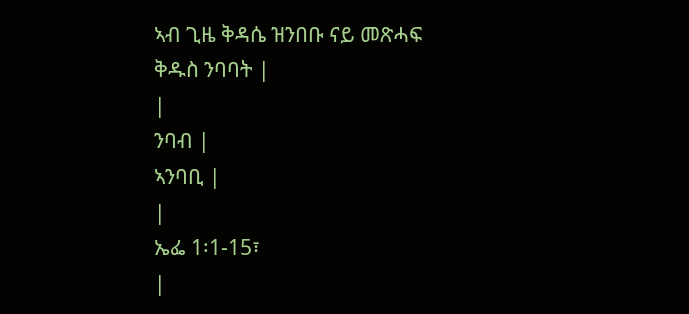ኣብ ጊዜ ቅዳሴ ዝንበቡ ናይ መጽሓፍ ቅዱስ ንባባት |
|
ንባብ |
ኣንባቢ |
|
ኤፌ 1፡1-15፣
|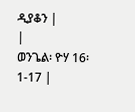ዲያቆን |
|
ወንጌል፡ ዮሃ 16፡1-17 |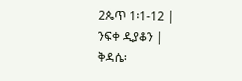2ጴጥ 1፡1-12 |
ንፍቀ ዲያቆን |
ቅዳሴ፡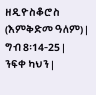ዘዲዮስቆሮስ (እምቅድመ ዓለም) |
ግብ 8፡14-25 |
ንፍቀ ካህን |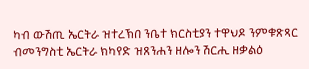ካብ ውሽጢ ኤርትራ ዝተረኽበ ንቤተ ክርስቲያን ተዋህዶ ንምቁጽጻር ብመንግስቲ ኤርትራ ክካየድ ዝጸንሐን ዘሎን ሽርሒ ዘቃልዕ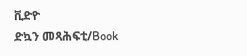ቪድዮ
ድኳን መጻሕፍቲ/Book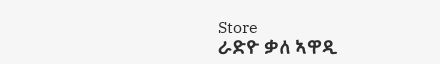Store
ራድዮ ቃለ ኣዋዲ